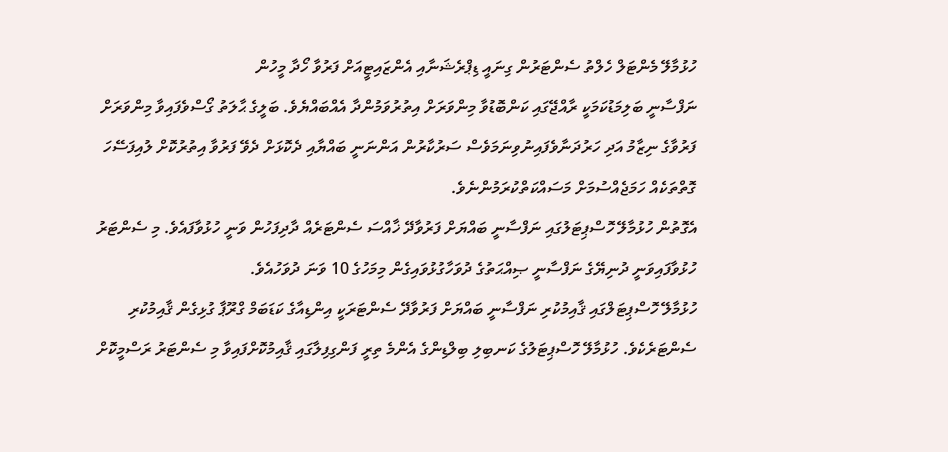ހުޅުމާލޭ މެންޓަލް ހެލްތު ސެންޓަރުން ގިނައީ ޑިޕްރެޝަނާއި އެންޒައިޓީއަށް ފަރުވާ ހޯދާ މީހުން
ނަފްސާނީ ބަލިމަޑުކަމަކީ ރާއްޖޭގައި ކަންބޮޑުވާ މިންވަރަށް އިތުރުވަމުންދާ އެއްބައްޔެވެ. ބަލީގެ ޙާލަތު ގޯސްވެފައިވާ މިންވަރަށް ފަރުވާގެ ނިޒާމު އަދި ހަރުދަނާވެފައިނުވިނަމަވެސް ސަރުކާރުން އަންނަނީ ބައްޔާއި ދެކޮޅަށް ދެވޭ ފަރުވާ އިތުރުކޮށް ލުއިފަސޭހަ ގޮތްތަކެއް ހަމަޖެއްސުމަށް މަސައްކަތްކުރަމުންނެވެ.
އެގޮތުން ހުޅުމާލޭ ހޮސްޕިޓަލުގައި ނަފްސާނީ ބައްޔަށް ފަރުވާދޭ ޚާއްސަ ސެންޓަރެއް ދާދިފަހުން ވަނީ ހުޅުވާފައެވެ. މި ސެންޓަރު ހުޅުވާފައިވަނީ ދުނިޔޭގެ ނަފްސާނީ ޞިއްޙަތުގެ ދުވަހާގުޅުވައިގެން މިމަހުގެ 10 ވަނަ ދުވަހުއެވެ.
ހުޅުމާލޭ ހޮސްޕިޓަލްގައި ޤާއިމުކުރި ނަފްސާނީ ބައްޔަށް ފަރުވާދޭ ސެންޓަރަކީ އިންޑިއާގެ ކަޑަބަމް ގްރޫޕާ ގުޅިގެން ޤާއިމުކުރި ސެންޓަރެކެވެ. ހުޅުމާލޭ ހޮސްޕިޓަލުގެ ކަނބިލި ބިލްޑިންގެ އެންމެ ތިރީ ފަންގިފިލާގައި ޤާއިމުކޮށްފައިވާ މި ސެންޓަރު ރަސްމީކޮށް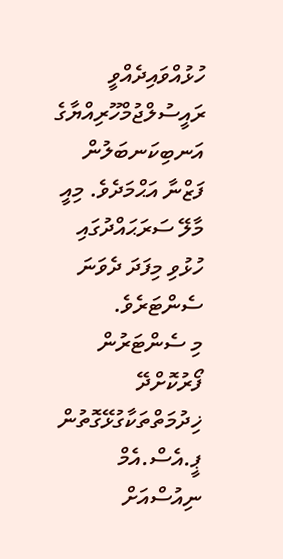ހުޅުއްވައިދެއްވީ ރައީސުލްޖުމްހޫރިއްޔާގެ އަނބިކަނބަލުން ފަޒްނާ އަޙްމަދެވެ. މިއީ މާލޭ ސަރަޙައްދުގައި ހުޅުވި މިފަދަ ދެވަނަ ސެންޓަރެވެ.
މި ސެންޓަރުން ފޯރުކޮށްދޭ ޚިދުމަތްތަކާގުޅޭގޮތުން ޕީ.އެސް.އެމް ނިއުސްއަށް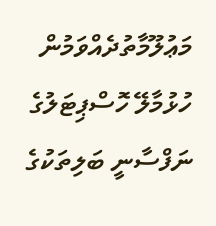މަޢުލޫމާތުދެއްވަމުން ހުޅުމާލޭ ހޮސްޕިޓަލުގެ ނަފްސާނީ ބަލިތަކުގެ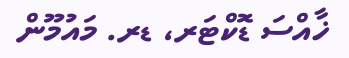ޚާއްސަ ޑޮކްޓަރ، ޑރ. މައުމޫން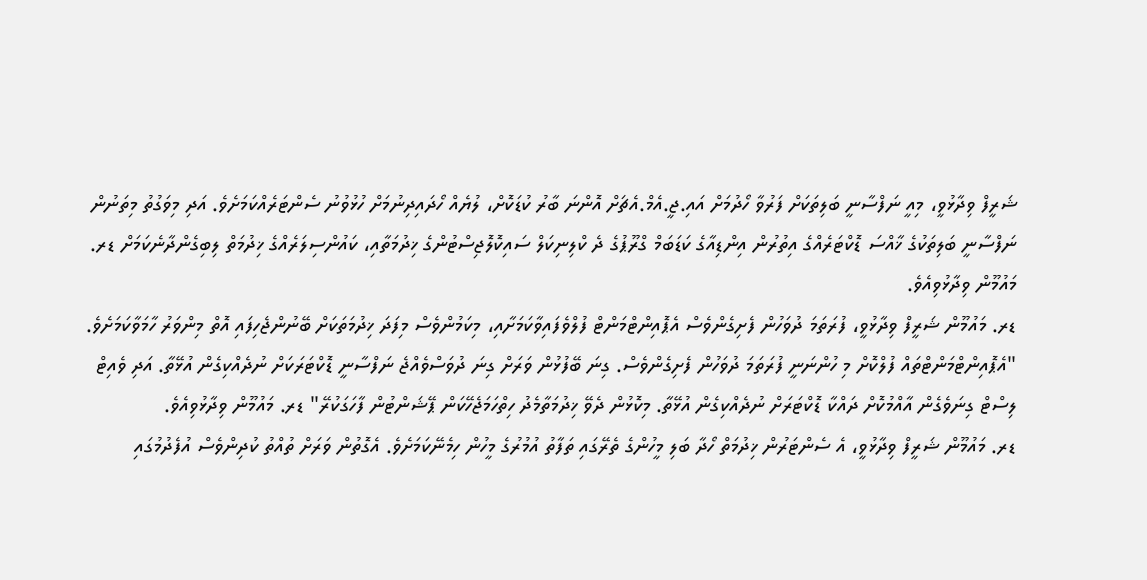ޝަރީފް ވިދާޅުވީ، މިއީ ނަފްސާނީ ބަލިތަކަށް ފަރުވާ ހޯދުމަށް އައި.ޖީ.އެމް.އެޗަށް އޮންނަ ބާރު ކުޑަކޮށް، ލުޔެއް ހޯދައިދިނުމަށް ހުޅުވުނު ސެންޓަރެއްކަމަށެވެ. އަދި މިވަގުތު މިތަނުން ނަފްސާނީ ބަލިތަކުގެ ޚާއްސަ ޑޮކްޓަރެއްގެ އިތުރުން އިންޑިއާގެ ކަޑަބަމް ގްރޫޕުގެ ދެ ކްލިނިކަލް ސައިކޮލޮޖިސްޓުންގެ ޚިދުމަތާއި، ކައުންސިލަރެއްގެ ޚިދުމަތް ލިބިގެންދާނެކަމަށް ޑރ. މައުމޫން ވިދާޅުވިއެވެ.
ޑރ. މައުމޫން ޝަރީފް ވިދާޅުވީ، ފުރަތަމަ ދުވަހުން ފެށިގެންވެސް އެޕޮއިންޓްމަންޓް ފުލްވެފައިވާކަމަށާއި، މިކަމުންވެސް މިފަދަ ޚިދުމަތަކަށް ބޭނުންޖެހިފައި އޮތް މިންވަރު ހާމަވާކަމަށެވެ.
"އެޕޮއިންޓްމަންޓްތައް ފުލްކޮށް މި ހުންނަނީ ފުރަތަމަ ދުވަހުން ފެށިގެންވެސް. ގިނަ ބޭފުޅުން ވަރަށް ގިނަ ދުވަސްވެއްޖެ ނަފްސާނީ ޑޮކްޓަރަކަށް ނުދެއްކިގެން އުޅޭތާ. އަދި ވެއިޓް ލިސްޓް ގިނަވެގެން އާއްމުކޮށް ދައްކާ ޑޮކްޓަރަށް ނުދެއްކިގެން އުޅޭތާ. މިކޮޅުން ދެވޭ ޚިދުމަތާމެދު ހިތްހަމަޖެހޭކަން ޕޭޝަންޓުން ފާހަގަކުރޭ" ޑރ. މައުމޫން ވިދާޅުވިއެވެ.
ޑރ. މައުމޫން ޝަރީފް ވިދާޅުވީ، އެ ސެންޓަރުން ޚިދުމަތް ހޯދާ ބަލި މީހުންގެ ތެރޭގައި ތަފާތު އުމުރުގެ މީހުން ހިމެނޭކަމަށެވެ. އެގޮތުން ވަރަށް ތުއްތު ކުދިންވެސް އުފެދުމުގައި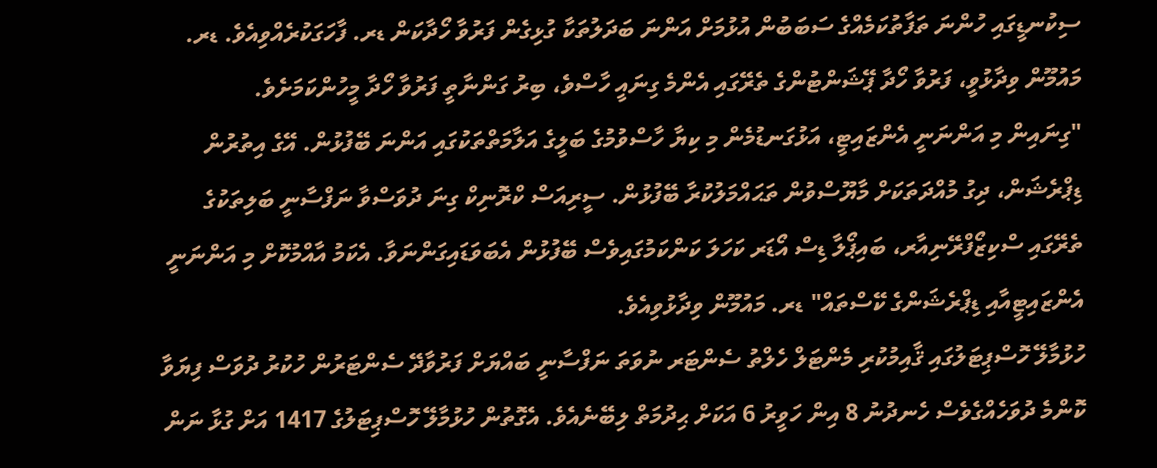ސިކުނޑީގައި ހުންނަ ތަފާތުކަމެއްގެ ސަބަބުން އުޅުމަށް އަންނަ ބަދަލުތަކާ ގުޅިގެން ފަރުވާ ހޯދާކަން ޑރ. ފާހަގަކުރެއްވިއެވެ. ޑރ. މައުމޫން ވިދާޅުވީ، ފަރުވާ ހޯދާ ޕޭޝަންޓުންގެ ތެރޭގައި އެންމެ ގިނައީ ހާސްވެ، ބިރު ގަންނާތީ ފަރުވާ ހޯދާ މީހުންކަމަށެވެ.
"ގިނައިން މި އަންނަނީ އެންޒައިޓީ، އަޅުގަނޑުމެން މި ކިޔާ ހާސްވުމުގެ ބަލީގެ އަލާމަތްތަކުގައި އަންނަ ބޭފުޅުން. އޭގެ އިތުރުން ޑިޕްރެޝަން، ދިގު މުއްދަތަކަށް މާޔޫސްވުން ތަޙައްމަލުކުރާ ބޭފުޅުން. ސީރިއަސް ކްރޮނިކް ގިނަ ދުވަސްވާ ނަފްސާނީ ބަލިތަކުގެ ތެރޭގައި ސްކިޒޯފްރޭނިއާރ، ބައިޕޯލާ ޑިސް އޯޑަރ ކަހަލަ ކަންކަމުގައިވެސް ބޭފުޅުން އެބަވަޑައިގަންނަވާ. އެކަމު އާއްމުކޮށް މި އަންނަނީ އެންޒައިޓީއާއި ޑިޕްރެޝަންގެ ކޭސްތައް" ޑރ. މައުމޫން ވިދާޅުވިއެވެ.
ހުޅުމާލޭ ހޮސްޕިޓަލުގައި ޤާއިމުކުރި މެންޓަލް ހެލްތު ސެންޓަރ ނުވަތަ ނަފްސާނީ ބައްޔަށް ފަރުވާދޭ ސެންޓަރުން ހުކުރު ދުވަސް ފިޔަވާ ކޮންމެ ދުވަހެއްގެވެސް ހެނދުނު 8 އިން ހަވީރު 6 އަކަށް ޙިދުމަތް ލިބޭނެއެވެ. އެގޮތުން ހުޅުމާލޭ ހޮސްޕިޓަލުގެ 1417 އަށް ގުޅާ ނަން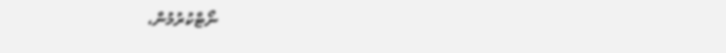ނޯޓްކުރުމުން،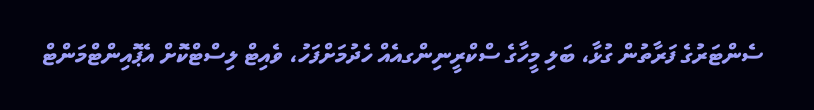ސެންޓަރުގެ ފަރާތުން ގުޅާ، ބަލި މީހާގެ ސްކްރީނިންގއެއް ހެދުމަށްފަހު، ވެއިޓް ލިސްޓްކޮށް އެޕޮއިންޓްމަންޓް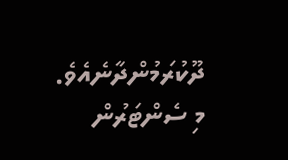ދޫކުރަމުންދާނެއެވެ.
މި ސެންޓަރުން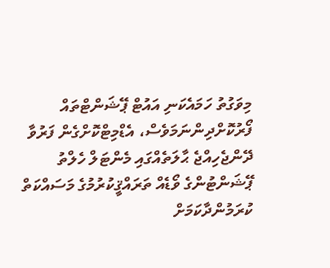މިވަގުތު ހަމައެކަނި އައުޓް ޕޭޝަންޓްތައް ފޯރުކޮށްދިންނަމަވެސް، އެޑްމިޓްކޮށްގެން ފަރުވާ ދޭންޖެހިއްޖެ ޙާލަތެއްގައި މެންޓަލް ހެލްތު ޕޭޝަންޓުންގެ ވޯޑެއް ތަރައްޤީކުރުމުގެ މަސައްކަތް ކުރަމުންދާކަމަށް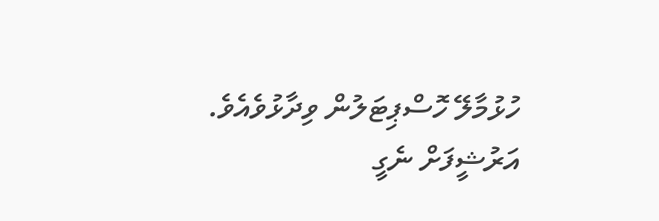ހުޅުމާލޭ ހޮސްޕިޓަލުން ވިދާޅުވެއެވެ.
އަރުޝީފަށް ނެގީ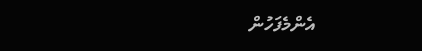އެންމެފަހުން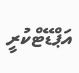އަޕްޑޭޓްކުރީ